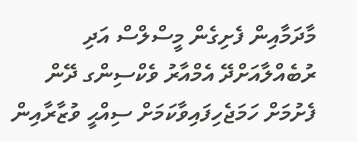މާދަމާއިން ފެށިގެން މީސްލްސް އަދި ރުބެއްލާއަށްދޭ އެމްއާރު ވެކްސިންގ ދޭން ފެށުމަށް ހަމަޖެހިފައިވާކަމަށް ސިއްޙީ ވުޒާރާއިން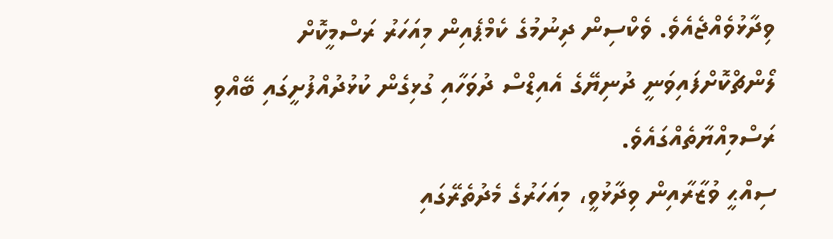ވިދާޅުވެއްޖެއެވެ. ވެކްސިން ދިނުމުގެ ކެމްޕެއިން މިއަހަރު ރަސްމީކޮށް ލޯންޗްކޮށްފައިވަނީ ދުނިޔޭގެ އެއިޑްސް ދުވަހާއި ގުޅިގެން ކުޅުދުއްފުށީގައި ބޭއްވި ރަސްމިއްޔާތެއްގައެވެ.
ސިއްޙީ ވުޒާރާއިން ވިދާޅުވީ، މިއަހަރުގެ މެދުތެރޭގައި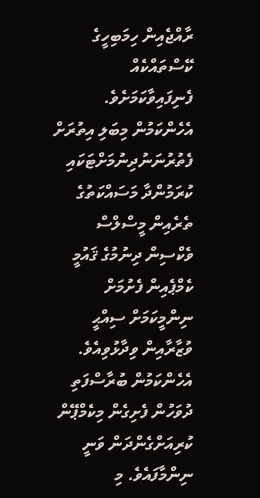ރާއްޖެއިން ހިމަބިހީގެ ކޭސްތައްކެއް ފެނިފައިވާކަމަށެވެ. އެހެންކަމުން މިބަލި އިތުރަށް ފެތުރުނަނުދިނުމަށްޓަކައި ކުރަމުންދާ މަސައްކަތުގެ ތެރެއިން މީސްލްސް ވެކްސިން ދިނުމުގެ ޤައުމީ ކެމްޕެއިން ފެށުމަށް ނިންމީކަމަށް ސިއްޙީ ވުޒާރާއިން ވިދާޅުވިއެވެ. އެހެންކަމުން ބުރާސްފަތި ދުވަހުން ފެށިގެން މިކެމްޕޭން ކުރިއަށްގެންދަން ވަނީ ނިންމާފައެވެ. މި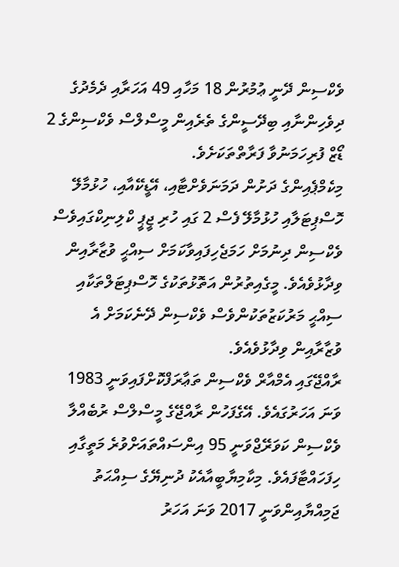ވެކްސިން ދޭނީ ޢުމުރުން 18 މަހާއި 49 އަހަރާއި ދެމެދުގެ ދިވެހިންނާއި ބިދޭސީންގެ ތެރެއިން މީސްލްސް ވެކްސިންގެ 2 ޑޯޒް ފުރިހަމަނުވާ ފަރާތްތަކަށެވެ.
މިކެމްޕެއިންގެ ދަށުން ދަމަނަވެށްޓާއި، އޭޑީކޭއާއި، ހުޅުމާލޭ ހޮސްޕިޓަލާއި ހުޅުމާލޭ ފެސް 2 ގައި ހުރި ޖީޕީ ކްލިނިކްގައިވެސް ވެކްސިން ދިނުމަށް ހަމަޖެހިފައިވާކަމަށް ސިއްޙީ ވުޒާރާއިން ވިދާޅުވެއެވެ. މީގެއިތުރުން އަތޮޅުތަކުގެ ހޮސްޕިޓަލްތަކާއި ސިއްޙީ މަރުކަޒުތަކުންވެސް ވެކްސިން ދޭނެކަމަށް އެ ވުޒާރާއިން ވިދާޅުވެއެވެ.
ރާއްޖޭގައި އެމްއާރް ވެކްސިން ތަޢާރަފްކޮށްފައިވަނީ 1983 ވަނަ އަހަރުގައެވެ. އޭގެފަހުން ރާއްޖޭގެ މީސްލްސް ރުބެއްލާ ވެކްސިން ކަވަރޭޖްވަނީ 95 އިންސައްތައަށްވުރެ މަތީގާއި ހިފަހައްޓާފައެވެ. މިކާމިޔާބީއާއެކު ދުނިޔޭގެ ސިއްޙަތު ޖަމިއްޔާއިންވަނީ 2017 ވަނަ އަހަރު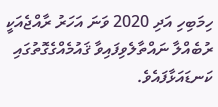ހިމަބިހި އަދި 2020 ވަނަ އަހަރު ރާއްޖެއަކީ ރުބެއްލާ ނައްތާލެވިފައިވާ ޤައުމެއްގެގޮތުގައި ކަނޑައަޅާފައެވެ.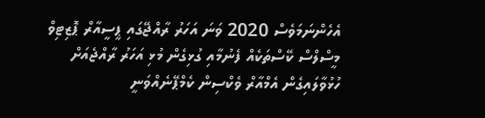އެހެންނަމަވެސް 2020 ވަނަ އަހަރު ރާއްޖޭގައި ޕީސީއާރް ޕޮޒިޓިވް މީސްލްސް ކޭސްތަކެއް ފެނުމާއި ގުޅިގެން މުޅި އަހަރު ރާއްޖެއަށް ހުޅުވާލައިގެން އެމްއާރް ވެކްސިން ކެމްޕޭނެއްވަނީ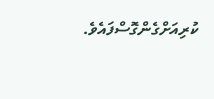ކުރިއަށްގެންގޮސްފައެވެ.